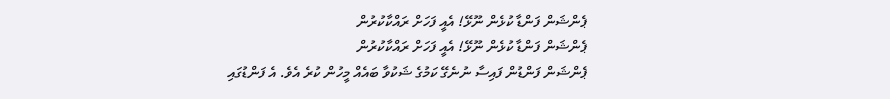ޕެންޝަން ފަންޑާ ކުޅެން ނޫޅޭ! އެއީ ފަހަށް ރައްކާކުރުން
ޕެންޝަން ފަންޑާ ކުޅެން ނޫޅޭ! އެއީ ފަހަށް ރައްކާކުރުން
ޕެންޝަން ފަންޑުން ފައިސާ ނުނެގޭ ކަމުގެ ޝަކުވާ ބައެއް މީހުން ކުރެ އެވެ. އެ ފަންޑުގައި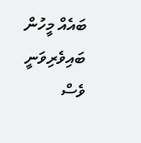ބައެއް މީހުން ބައިވެރިވަނީ ވެސް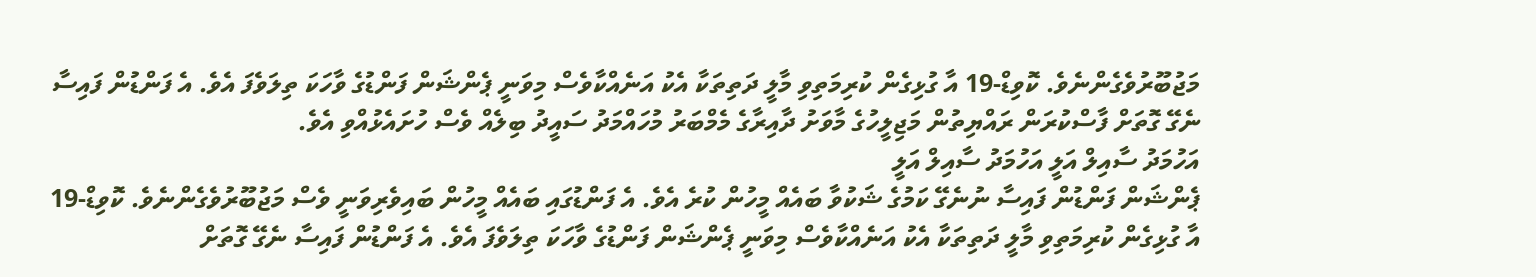މަޖުބޫރުވެގެންނެވެ. ކޮވިޑް-19 އާ ގުޅިގެން ކުރިމަތިވި މާލީ ދަތިތަކާ އެކު އަނެއްކާވެސް މިވަނީ ޕެންޝަން ފަންޑުގެ ވާހަކަ ތިލަވެފަ އެވެ. އެ ފަންޑުން ފައިސާ ނެގޭ ގޮތަށް ފާސްކުރަން ރައްޔިތުން މަޖިލީހުގެ މާވަށު ދާއިރާގެ މެމްބަރު މުހައްމަދު ސައީދު ބިލެއް ވެސް ހުށައެޅުއްވި އެވެ.
އަހުމަދު ސާއިލް އަލީ އަހުމަދު ސާއިލް އަލީ
ޕެންޝަން ފަންޑުން ފައިސާ ނުނެގޭ ކަމުގެ ޝަކުވާ ބައެއް މީހުން ކުރެ އެވެ. އެ ފަންޑުގައި ބައެއް މީހުން ބައިވެރިވަނީ ވެސް މަޖުބޫރުވެގެންނެވެ. ކޮވިޑް-19 އާ ގުޅިގެން ކުރިމަތިވި މާލީ ދަތިތަކާ އެކު އަނެއްކާވެސް މިވަނީ ޕެންޝަން ފަންޑުގެ ވާހަކަ ތިލަވެފަ އެވެ. އެ ފަންޑުން ފައިސާ ނެގޭ ގޮތަށް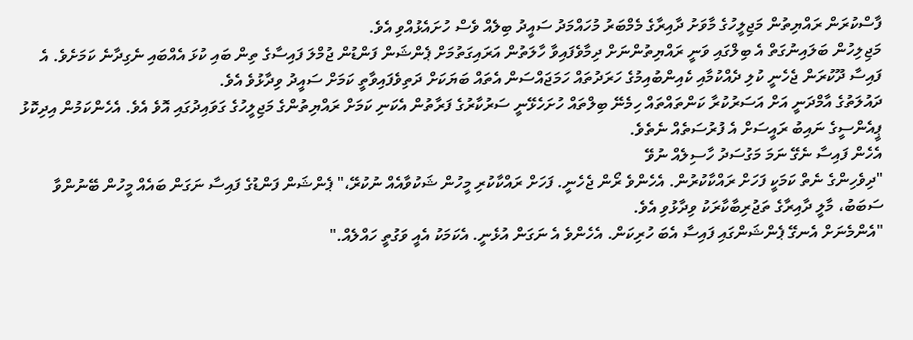ފާސްކުރަން ރައްޔިތުން މަޖިލީހުގެ މާވަށު ދާއިރާގެ މެމްބަރު މުހައްމަދު ސައީދު ބިލެއް ވެސް ހުށައެޅުއްވި އެވެ.
މަޖިލިހުން ބަލައިނުގަތް އެ ބިލްގައި ވަނީ ރައްޔިތުންނަށް ދިމާވެފައިވާ ހާލަތުން އަރައިގަތުމަށް ޕެންޝަން ފަންޑުން ޖުމްލަ ފައިސާގެ ތިން ބައި ކުޅަ އެއްބައި ނެގިދާނެ ކަމަށެވެ. އެ ފައިސާ ދޫކުރަން ޖެހެނީ ކުލި ދެއްކުމާއި ކެއިންބުއިމުގެ ހަރަދުތައް ހަމަޖައްސަން އެތައް ބަޔަކަށް ދަތިވެފައިވާތީ ކަމަށް ސައީދު ވިދާޅުވެ އެވެ.
ދައުލަތުގެ އާމްދަނީ އަށް އަސަރުކުރާ ކަންތައްތައް ހިމެނޭ ބިލްތައް ހުށަހެޅޭނީ ސަރުކާރުގެ ފަރާތުން އެކަނި ކަމަށް ރައްޔިތުންގެ މަޖިލީހުގެ ގަވައިދުގައި އޮވެ އެވެ. އެހެންކަމުން އިދިކޮޅު ޕީއެންސީގެ ނައިބު ރައީސަށް އެ ފުރުސަތެއް ނެތެވެ.
އެހެން ފައިސާ ނެގޭ ނަމަ މަގުސަދު ހާސިލެއް ނުވޭ
"ދިވެހިންގެ ނެތް ކަމަކީ ފަހަށް ރައްކާކުރުން. އެހެންވެ ރޯން ޖެހެނީ. ފަހަށް ރައްކާކުރި މީހުން ޝަކުވާއެއް ނުކުރޭ،" ޕެންޝަން ފަންޑުގެ ފައިސާ ނަގަން ބައެއް މީހުން ބޭނުންވާ ސަބަބު، މާލީ ދާއިރާގެ ތަޖުރިބާކާރަކު ވިދާޅުވި އެވެ.
"އެންމެނަށް އެނގޭ ޕެންޝަންގައި ފައިސާ އެބަ ހުރިކަން. އެހެންވެ އެ ނަގަން އުޅެނީ. އެކަމަކު އެއީ ވަގުތީ ހައްލެއް."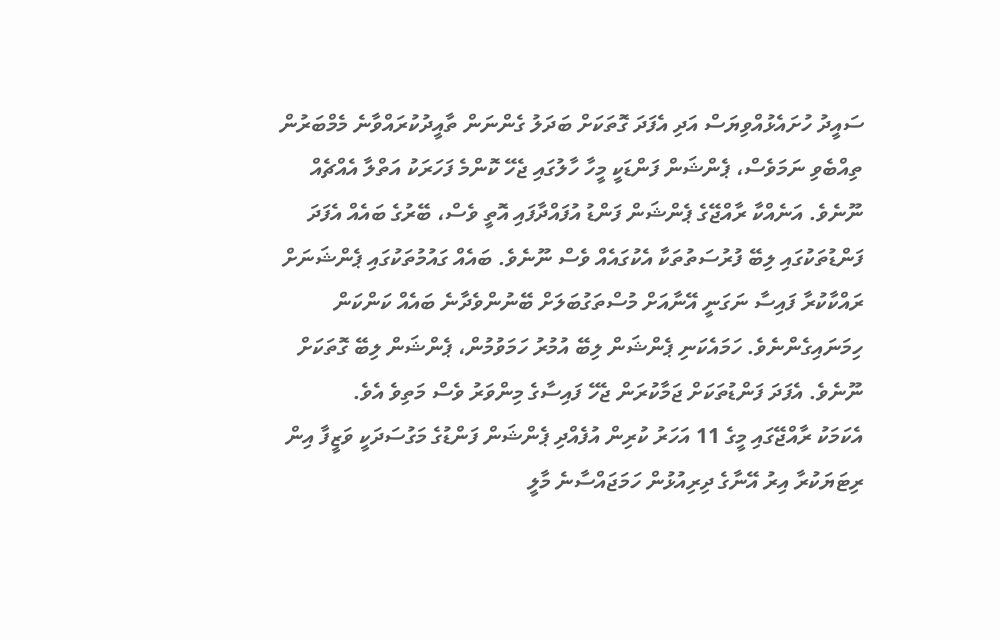ސައީދު ހުށައެޅުއްވިޔަސް އަދި އެފަދަ ގޮތަކަށް ބަދަލު ގެންނަން ތާއީދުކުރައްވާނެ މެމްބަރުން ތިއްބެވި ނަމަވެސް، ޕެންޝަން ފަންޑަކީ މީހާ ހާލުގައި ޖެހޭ ކޮންމެ ފަހަރަކު އަތްލާ އެއްޗެއް ނޫނެވެ. އަނެއްކާ ރާއްޖޭގެ ޕެންޝަން ފަންޑު އުފައްދާފައި އޮތީ ވެސް، ބޭރުގެ ބައެއް އެފަދަ ފަންޑުތަކުގައި ލިބޭ ފުރުސަތުތަކާ އެކުގައެއް ވެސް ނޫނެވެ. ބައެއް ގައުމުތަކުގައި ޕެންޝަނަށް ރައްކާކުރާ ފައިސާ ނަގަނީ އޭނާއަށް މުސްތަގުބަލަށް ބޭނުންވެދާނެ ބައެއް ކަންކަން ހިމަނައިގެންނެވެ. ހަމައެކަނި ޕެންޝަން ލިބޭ އުމުރު ހަމަވުމުން، ޕެންޝަން ލިބޭ ގޮތަކަށް ނޫނެވެ. އެފަދަ ފަންޑުތަކަށް ޖަމާކުރަން ޖެހޭ ފައިސާގެ މިންވަރު ވެސް މަތިވެ އެވެ.
އެކަމަކު ރާއްޖޭގައި މީގެ 11 އަހަރު ކުރިން އުފެއްދި ޕެންޝަން ފަންޑުގެ މަގުސަދަކީ ވަޒީފާ އިން ރިޓަޔަކުރާ އިރު އޭނާގެ ދިރިއުޅުން ހަމަޖައްސާނެ މާލީ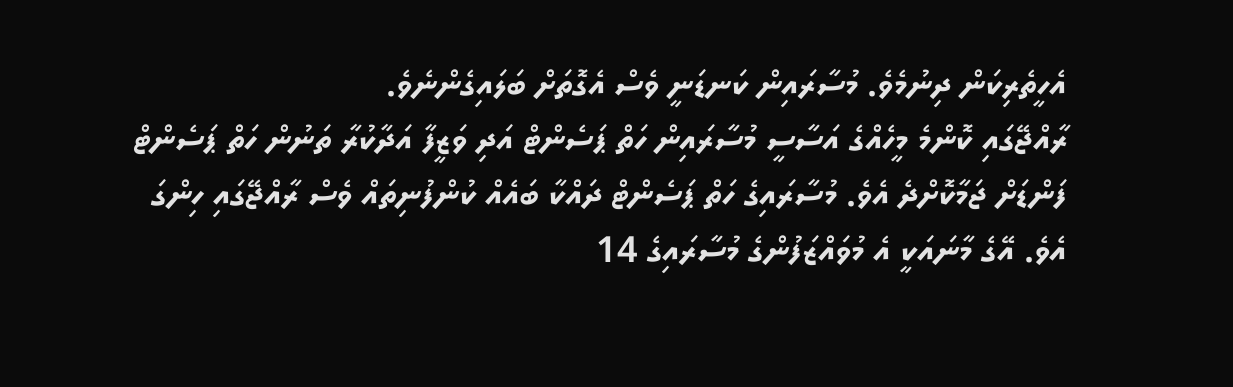އެހީތެރިކަން ދިނުމެވެ. މުސާރައިން ކަނޑަނީ ވެސް އެގޮތަށް ބަލައިގެންނެވެ.
ރާއްޖޭގައި ކޮންމެ މީހެއްގެ އަސާސީ މުސާރައިން ހަތް ޕަސެންޓް އަދި ވަޒީފާ އަދާކުރާ ތަނުން ހަތް ޕަސެންޓް ފަންޑަށް ޖަމާކޮށްދެ އެވެ. މުސާރައިގެ ހަތް ޕަސެންޓް ދައްކާ ބައެއް ކުންފުނިތައް ވެސް ރާއްޖޭގައި ހިންގަ އެވެ. އޭގެ މާނައަކީ އެ މުވައްޒަފުންގެ މުސާރައިގެ 14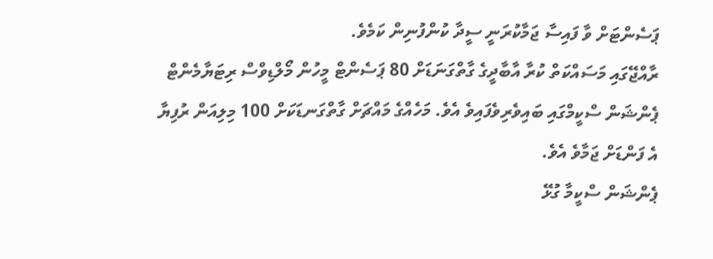ޕަސެންޓަށް ވާ ފައިސާ ޖަމާކުރަނީ ސީދާ ކުންފުނިން ކަމެވެ.
ރާއްޖޭގައި މަސައްކަތް ކުރާ އާބާދީގެ ގާތްގަނަޑަށް 80 ޕަސެންޓް މީހުން މޯލްޑިވްސް ރިޓަޔާމެންޓް ޕެންޝަން ސްކީމްގައި ބައިވެރިވެފައިވެ އެވެ. މަހެއްގެ މައްޗަށް ގާތްގަނޑަކަށް 100 މިލިއަން ރުފިޔާ އެ ފަންޑަށް ޖަމާވެ އެވެ.
ޕެންޝަން ސްކީމާ ގުޅޭ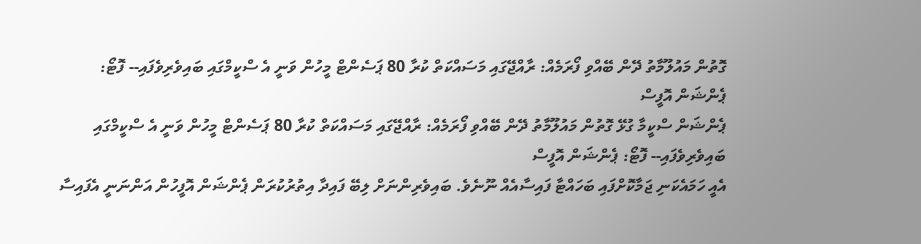ގޮތުން މައުލޫމާތު ދޭން ބޭއްވި ފޯރަމެއް: ރާއްޖޭގައި މަސައްކަތް ކުރާ 80 ޕަސެންޓް މީހުން ވަނީ އެ ސްކީމްގައި ބައިވެރިވެފައި-- ފޮޓޯ: ޕެންޝަން އޮފީސް
ޕެންޝަން ސްކީމާ ގުޅޭ ގޮތުން މައުލޫމާތު ދޭން ބޭއްވި ފޯރަމެއް: ރާއްޖޭގައި މަސައްކަތް ކުރާ 80 ޕަސެންޓް މީހުން ވަނީ އެ ސްކީމްގައި ބައިވެރިވެފައި-- ފޮޓޯ: ޕެންޝަން އޮފީސް
އެއީ ހަމައެކަނި ޖަމާކޮށްފައި ބަހައްޓާ ފައިސާއެއް ނޫނެވެ. ބައިވެރިންނަށް ލިބޭ ފައިދާ އިތުރުކުރަން ޕެންޝަން އޮފީހުން އަންނަނީ އެފައިސާ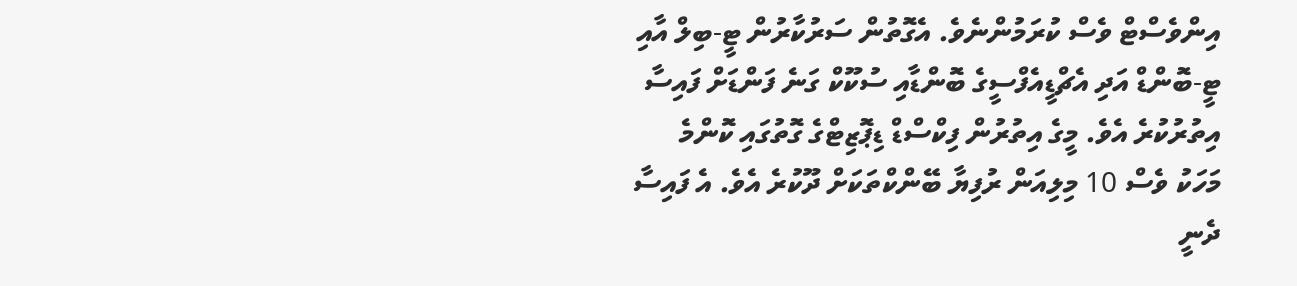އިންވެސްޓް ވެސް ކުރަމުންނެވެ. އެގޮތުން ސަރުކާރުން ޓީ-ބިލް އާއި ޓީ-ބޮންޑް އަދި އެޗްޑީއެފްސީގެ ބޮންޑާއި ސުކޫކް ގަނެ ފަންޑަށް ފައިސާ އިތުރުކުރެ އެވެ. މީގެ އިތުރުން ފިކްސްޑް ޑިޕޮޒިޓްގެ ގޮތުގައި ކޮންމެ މަހަކު ވެސް 10 މިލިއަން ރުފިޔާ ބޭންކްތަކަށް ދޫކުރެ އެވެ. އެ ފައިސާ ދެނީ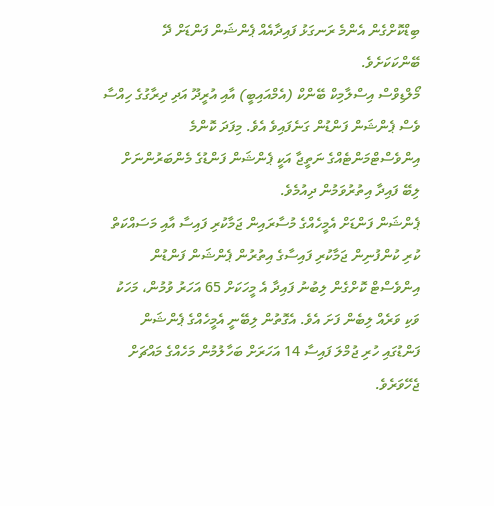ބިޑްކޮށްގެން އެންމެ ރަނގަޅު ފައިދާއެއް ޕެންޝަން ފަންޑަށް ދޭ ބޭންކަކަށެވެ.
މޯލްޑިވްސް އިސްލާމިކް ބޭންކް (އެމްއައިބީ) އާއި އުރީދޫ އަދި ދިރާގުގެ ހިއްސާ ވެސް ޕެންޝަން ފަންޑުން ގަނެފައިވެ އެވެ. މިފަދަ ކޮންމެ އިންވެސްޓްމަންޓެއްގެ ނަތީޖާ އަކީ ޕެންޝަން ފަންޑުގެ މެންބަރުންނަށް ލިބޭ ފައިދާ އިތުރުވަމުން ދިއުމެވެ.
ޕެންޝަން ފަންޑަށް އެމީހެއްގެ މުސާރައިން ޖަމާކުރި ފައިސާ އާއި މަސައްކަތް ކުރި ކުންފުނިން ޖަމާކުރި ފައިސާގެ އިތުރުން ޕެންޝަން ފަންޑުން އިންވެސްޓް ކޮށްގެން ލިބުނު ފައިދާ އެ މީހަކަށް 65 އަހަރު ވުމުން، މަހަކު ވަކި ވަރެއް ލިބެން ފަށަ އެވެ. އެގޮތުން ލިބޭނީ އެމީހެއްގެ ޕެންޝަން ފަންޑުގައި ހުރި ޖުމްލަ ފައިސާ 14 އަހަރަށް ބަހާލުމުން މަހެއްގެ މައްޗަށް ޖެހޭވަރެވެ.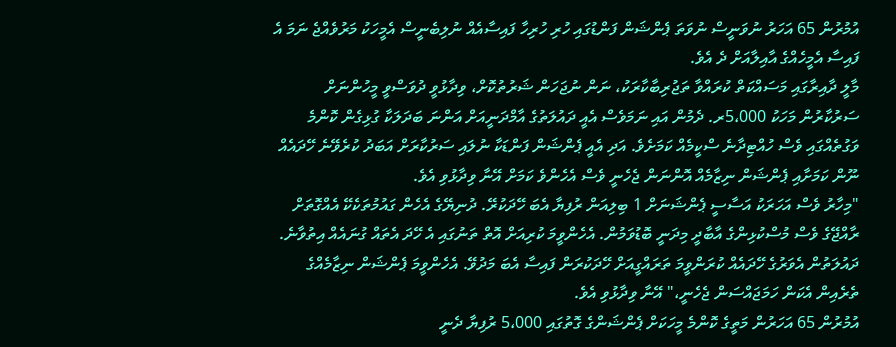އުމުރުން 65 އަހަރު ނުވަނީސް ނުވަތަ ޕެންޝަން ފަންޑުގައި ހުރި ހުރިހާ ފައިސާއެއް ނުލިބެނީސް އެމީހަކު މަރުވެއްޖެ ނަމަ އެ ފައިސާ އެމީހެއްގެ އާއިލާއަށް ދެ އެވެ.
މާލީ ދާއިރާގައި މަސައްކަތް ކުރައްވާ ތަޖުރިބާކާރަކު، ނަން ނުޖަހަން ޝަރުތުކޮށް، ވިދާޅުވީ ދުވަސްވީ މީހުންނަށް ސަރުކާރުން މަހަކު 5،000ރ. ދެމުން އައި ނަމަވެސް އެއީ ދައުލަތުގެ އާމްދަނީއަށް އަންނަ ބަދަލަކާ ގުޅިގެން ކޮންމެ ވަގުތެއްގައި ވެސް ހުއްޓިދާނެ ސްކީމެއް ކަމަށެވެ. އަދި އެއީ ޕެންޝަން ފަންޑަކާ ނުލައި ސަރުކާރަށް އަބަދު ކުރެވޭނެ ހޭދައެއް ނޫން ކަމަށާއި ޕެންޝަން ނިޒާމެއް އޮންނަން ޖެހެނީ ވެސް އެހެންވެ ކަމަށް އޭނާ ވިދާޅުވި އެވެ.
"މިހާރު ވެސް އަހަރަކު އަސާސީ ޕެންޝަނަށް 1 ބިލިއަން ރުފިޔާ އެބަ ހޭދަކުރޭ. ދުނިޔޭގެ އެހެން ގައުމުތަކެކޭ އެއްގޮތަށް ރާއްޖޭގެ ވެސް މުސްކުޅިންގެ އާބާދީ މިދަނީ ބޮޑުވަމުން. އެހެންވީމަ ކުރިއަށް އޮތް ތަނުގައި އެ ހޭދަ އެތައް ގުނައެއް އިތުވާނެ. ދައުލަތުން އެވަރުގެ ހޭދައެއް ކުރަންވީމަ ތަރައްގީއަށް ހޭދަކުރަން ފައިސާ އެބަ މަދުވޭ. އެހެންވީމަ ޕެންޝަން ނިޒާމެއްގެ ތެރެއިން އެކަން ހަމަޖައްސަން ޖެހެނީ،" އޭނާ ވިދާޅުވި އެވެ.
އުމުރުން 65 އަހަރުން މަތީގެ ކޮންމެ މީހަކަށް ޕެންޝަންގެ ގޮތުގައި 5،000 ރުފިޔާ ދެނީ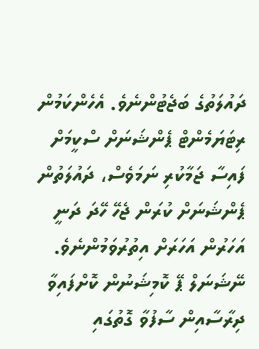ދައުލަތުގެ ބަޖެޓުންނެވެ. އެހެންކަމުން ރިޓަޔަމެންޓް ޕެންޝަނަށް ސްކީމަށް ފައިސާ ޖަމާކުރި ނަމަވެސް، ދައުލަތުން ޕެންޝަނަށް ކުރަން ޖެހޭ ހޭދަ ދަނީ އަހަރުން އަހަރަށް އިތުރުވަމުންނެވެ. ނޭޝަނަލް ޕޭ ކޮމިޝަނުން ކޮށްފައިވާ ދިރާސާއިން ސާފުވާ ގޮތުގައި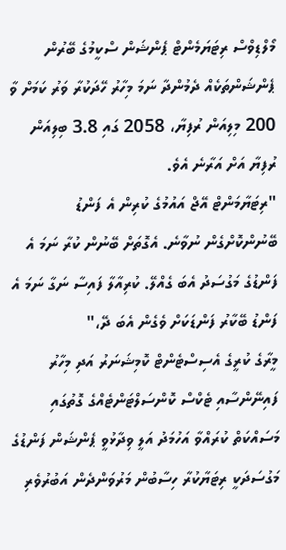މޯލްޑިވްސް ރިޓަޔަމެންޓް ޕެންޝަން ސްކީމުގެ ބޭރުން ޕެންޝަންތަކެއް ދެމުންދާ ނަމަ މިހާރު ހޭދަކުރާ ވަރު ކަމަށް ވާ 200 މިލިއަން ރުފިޔާ، 2058 ގައި 3.8 ބިލިއަން ރުފިޔާ އަށް އަރާނެ އެވެ.
"ރިޓަޔާމަންޓް އޭޖް އައުމުގެ ކުރިން އެ ފަންޑު ބޭނުންކޮށްގެން ނުވާނެ. އެގޮތަށް ބޭނުން ކުރާ ނަމަ އެ ފަންޑުގެ މަގުސަދު އެބަ ގެއްލޭ. ކުރިއާލާ ފައިސާ ނަގާ ނަމަ އެ ފަންޑު ބޭކާރު ފަންޑަކަށް ވެގެން އެބަ ދޭ،"
މީރާގެ ކުރީގެ އެސިސްޓެންޓް ކޮމިޝަނަރު އަދި މިހާރު ފައިނޭންސާއި ޓެކްސް ކޮންސަލްޓަންޓެއްގެ ގޮތުގައި މަސައްކަތް ކުރައްވާ އަހުމަދު އަލީ ވިދާޅުވީ ޕެންޝަން ފަންޑުގެ މަގުސަދަކީ ރިޓަޔާކުރާ ހިސާބުން މަރުވަންދެން އަބުރުވެރި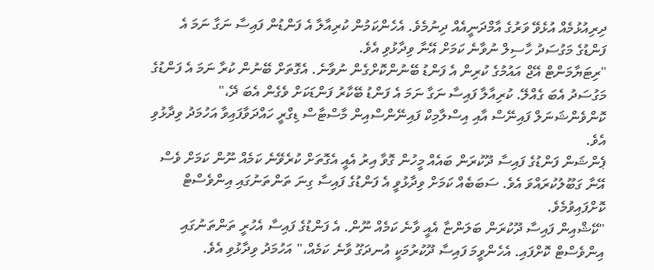ދިރިއުޅުމެއް އުޅެވޭ ވަރުގެ އާމްދަނީއެއް ދިނުމެވެ. އެހެންކަމުން ކުރިއާލާ އެ ފަންޑުން ފައިސާ ނަގާ ނަމަ އެ ފަންޑުގެ މަގުސަދު ހާސިލް ނުވާނެ ކަމަށް އޭނާ ވިދާޅުވި އެވެ.
"ރިޓަޔާމަންޓް އޭޖް އައުމުގެ ކުރިން އެ ފަންޑު ބޭނުންކޮށްގެން ނުވާނެ. އެގޮތަށް ބޭނުން ކުރާ ނަމަ އެ ފަންޑުގެ މަގުސަދު އެބަ ގެއްލޭ. ކުރިއާލާ ފައިސާ ނަގާ ނަމަ އެ ފަންޑު ބޭކާރު ފަންޑަކަށް ވެގެން އެބަ ދޭ،" ކޮންވެންޝަނަލް ފައިނޭސް އާއި އިސްލާމިކް ފައިނޭންސްއިން މާސްޓާސް ޑިގްރީ ހައްދަވާފައިވާ އަހުމަދު ވިދާޅުވި އެވެ.
ޕެންޝަން ފަންޑުގެ ފައިސާ ދޫކުރަން ބައެއް މީހުން ގޮވާ އިރު އެއީ އެގޮތަށް ކުރެވޭނެ ކަމެއް ނޫން ކަމަށް ވެސް އޭނާ ގަބޫލުކުރައްވަ އެވެ. ސަބަބެއް ކަމަށް ވިދާޅުވީ އެ ފަންޑުގެ ފައިސާ ގިނަ ތަންތަނުގައި އިންވެސްޓް ކޮށްފައިވުމެވެ.
"ކޭޝްއިން ފައިސާ ދޫކުރަން ބަލަންޏާ އެއީ ވާނެ ކަމެއް ނޫން. އެ ފަންޑުގެ ފައިސާ އެހުރީ ތަންތަނުގައި އިންވެސްޓް ކޮށްފައި. އެހެންވީމަ ފައިސާ ދޫކުރުމަކީ އުނދަގޫ ވާނެ ކަމެއް،" އަހުމަދު ވިދާޅުވި އެވެ.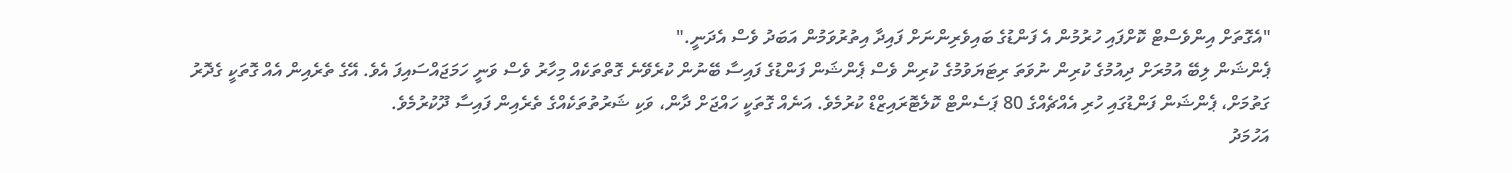"އެގޮތަށް އިންވެސްޓް ކޮށްފައި ހުރުމުން އެ ފަންޑުގެ ބައިވެރިންނަށް ފައިދާ އިތުރުވަމުން އަބަދު ވެސް އެދަނީ."
ޕެންޝަން ލިބޭ އުމުރަށް ދިއުމުގެ ކުރިން ނުވަތަ ރިޓަޔަވުމުގެ ކުރިން ވެސް ޕެންޝަން ފަންޑުގެ ފައިސާ ބޭނުން ކުރެވޭނެ ގޮތްތަކެއް މިހާރު ވެސް ވަނީ ހަމަޖައްސައިފަ އެވެ. އޭގެ ތެރެއިން އެއް ގޮތަކީ ގެދޮރު ގަތުމަށް، ޕެންޝަން ފަންޑުގައި ހުރި އެއްޗެއްގެ 80 ޕަސެންޓް ކޮލެޓޮރައިޒްޑް ކުރުމެވެ. އަނެއް ގޮތަކީ ހައްޖަށް ދާން، ވަކި ޝަރުތުތަކެއްގެ ތެރެއިން ފައިސާ ދޫކުރުމެވެ.
އަހުމަދު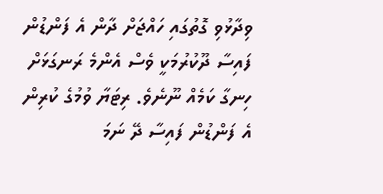ވިދާޅުވި ގޮތުގައި ހައްޖަށް ދާން އެ ފަންޑުން ފައިސާ ދޫކުރުމަކީ ވެސް އެންމެ ރަނގަޅަށް ހިނގާ ކަމެއް ނޫނެވެ. ރިޓަޔާ ވުމުގެ ކުރިން އެ ފަންޑުން ފައިސާ ދޭ ނަމަ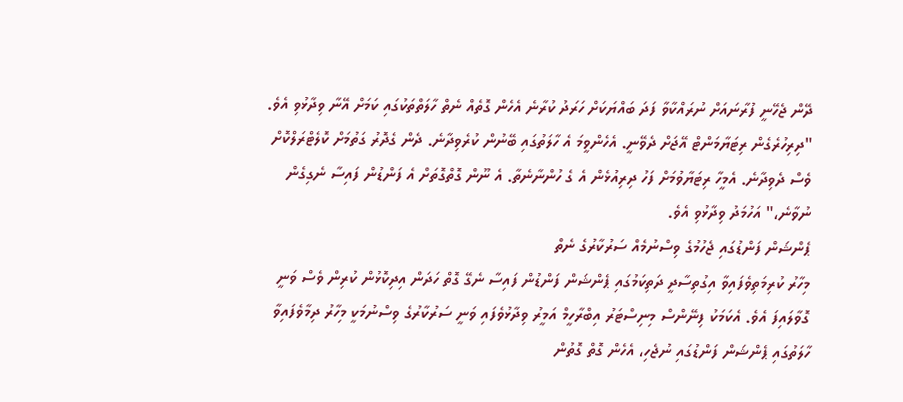ދޭން ޖެހޭނީ ފުރާނައަށް ނުރައްކާވާ ފަދަ ބައްޔަކަށް ހަރަދު ކުރާނެ އެހެން ގޮތެއް ނެތް ހާލަތްތަކުގައި ކަމަށް އޭނާ ވިދާޅުވި އެވެ.
"ދިރިހުރެގެން ރިޓަޔާމަންޓް އޭޖަށް ދެވޭނީ. އެހެންވީމަ އެ ހާލަތުގައި ބޭނުން ކުރެވިދާނެ. ދެން ގެދޮރު ގަތުމަށް ކޮލެޓްރަލްކޮށް ވެސް ދެވިދާނެ. އެމީހާ ރިޓަޔާވުމަށް ފަހު ދިރިއުޅެން އެ ގެ ހުންނާނެތާ. އެ ނޫން ގޮތްގޮތަށް އެ ފަންޑުން ފައިސާ ނެގިގެން ނުވާނެ،" އަހުމަދު ވިދާޅުވި އެވެ.
ޕެންޝަން ފަންޑުގައި ޖެހުމުގެ ވިސްނުމެއް ސަރުކާރުގެ ނެތް
މިހާރު ކުރިމަތިވެފައިވާ އިގުތިސާދީ ދަތިކަމުގައި ޕެންޝަން ފަންޑުން ފައިސާ ނެގޭ ގޮތް ހަދަން އިދިކޮޅުން ކުރިން ވެސް ވަނީ ގޮވާލައިފަ އެވެ. އެކަމަކު ފިނޭންސް މިނިސްޓަރު އިބްރާހީމް އަމީރު ވިދާޅުވެފައި ވަނީ ސަރުކާރުގެ ވިސްނުމަކީ މިހާރު ދިމާވެފައިވާ ހާލަތުގައި ޕެންޝަން ފަންޑުގައި ނުޖެހި، އެހެން ގޮތް ގޮތުން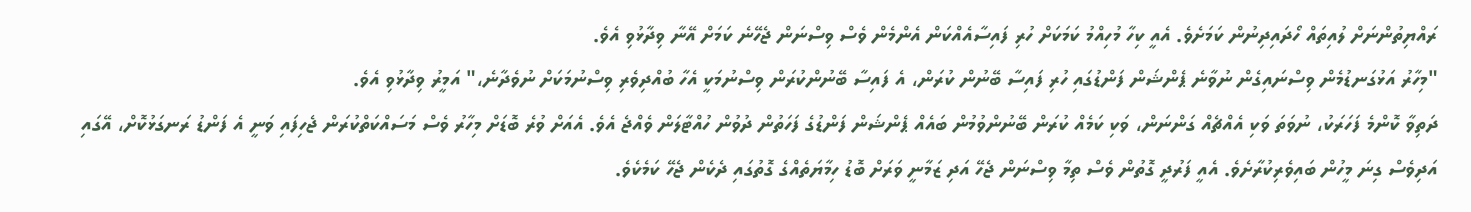ރައްޔިތުންނަށް ލުއިތައް ހޯދައިދިނުން ކަމަށެވެ. އެއީ ކިހާ މުހިއްމު ކަމަކަށް ހުރި ފައިސާއެއްކަން އެންމެން ވެސް ވިސްނަން ޖެހޭނެ ކަމަށް އޭނާ ވިދާޅުވި އެވެ.
"މިހާރު އަޅުގަނޑުމެން ވިސްނައިގެން ނުވާނެ ޕެންޝަން ފަންޑުގައި ހުރި ފައިސާ ބޭނުން ކުރަން، އެ ފައިސާ ބޭނުންކުރަން ވިސްނުމަކީ އެހާ ބުއްދިވެރި ވިސްނުމަކަށް ނުވެދާނެ،" އަމީރު ވިދާޅުވި އެވެ.
ދަތިވާ ކޮންމެ ފަހަރަކު، ނުވަތަ ވަކި އެއްޗެއް ގަންނަން، ވަކި ކަމެއް ކުރަން ބޭނުންވުމުން ބައެއް ޕެންޝަން ފަންޑުގެ ފަހަތުން ދުވުން ހުއްޓާލަން ވެއްޖެ އެވެ. އެއަށް ވުރެ ބޮޑަށް މިހާރު ވެސް މަސައްކަތްކުރަން ޖެހިފައި ވަނީ އެ ފަންޑު ރަނގަޅުކޮށް، އޭގައި އަދިވެސް ގިނަ މީހުން ބައިވެރިކުރާށެވެ. އެއީ ފަރުދީ ގޮތުން ވެސް ތިމާ ވިސްނަން ޖެހޭ އަދި ޒަމާނީ ވަރަށް ބޮޑު ހިމާޔަތެއްގެ ގޮތުގައި ދެކެން ޖެހޭ ކަމެކެވެ.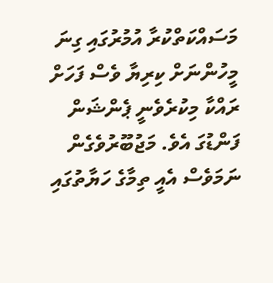މަސައްކަތްކުރާ އުމުރުގައި ގިނަ މީހުންނަށް ކިރިޔާ ވެސް ފަހަށް ރައްކާ މިކުރެވެނީ ޕެންޝަން ފަންޑުގަ އެވެ. މަޖުބޫރުވެގެން ނަމަވެސް އެއީ ތިމާގެ ހަޔާތުގައި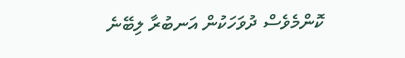ކޮންމެވެސް ދުވަހަކުން އަނބުރާ ލިބޭނެ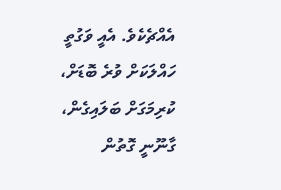އެއްޗެކެވެ. އެއީ ވަގުތީ ހައްލަކަށް ވުރެ ބޮޑަށް، ކުރިމަގަށް ބަލައިގެން، ގާނޫނީ ގޮތުން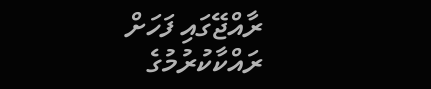ރާއްޖޭގައި ފަހަށް ރައްކާކުރުމުގެ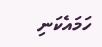ހަމައެކަނި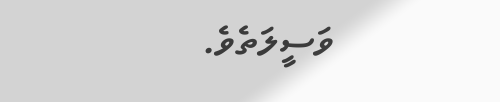ވަސީލަތެވެ.